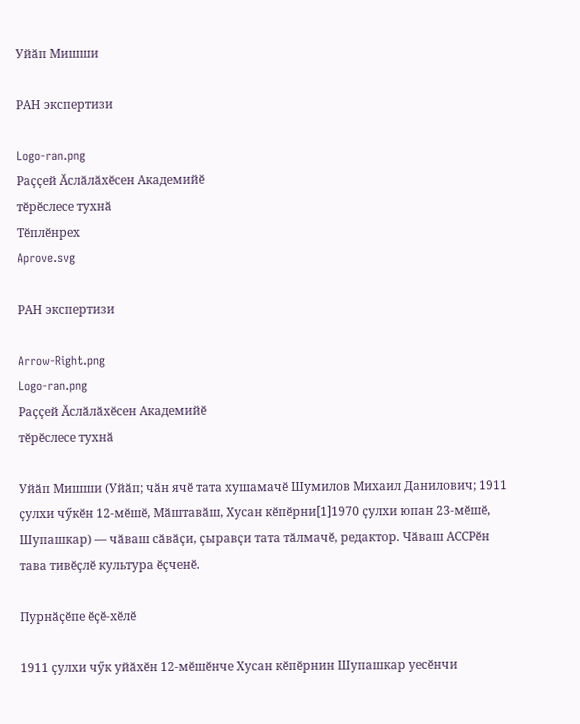Уйӑп Мишши

РАН экспертизи

Logo-ran.png
Раҫҫей Ӑслӑлӑхӗсен Академийӗ
тӗрӗслесе тухнӑ
Тӗплӗнрех
Aprove.svg

РАН экспертизи

Arrow-Right.png
Logo-ran.png
Раҫҫей Ӑслӑлӑхӗсен Академийӗ
тӗрӗслесе тухнӑ

Уйӑп Мишши (Уйӑп; чӑн ячӗ тата хушамачӗ Шумилов Михаил Данилович; 1911 ҫулхи чӳкӗн 12-мӗшӗ, Мӑштавӑш, Хусан кӗпӗрни[1]1970 ҫулхи юпан 23-мӗшӗ, Шупашкар) — чӑваш сӑвӑҫи, ҫыравҫи тата тӑлмачӗ, редактор. Чӑваш АССРӗн тава тивӗҫлӗ культура ӗҫченӗ.

Пурнӑҫӗпе ӗҫӗ-хӗлӗ

1911 ҫулхи чӳк уйӑхӗн 12-мӗшӗнче Хусан кӗпӗрнин Шупашкар уесӗнчи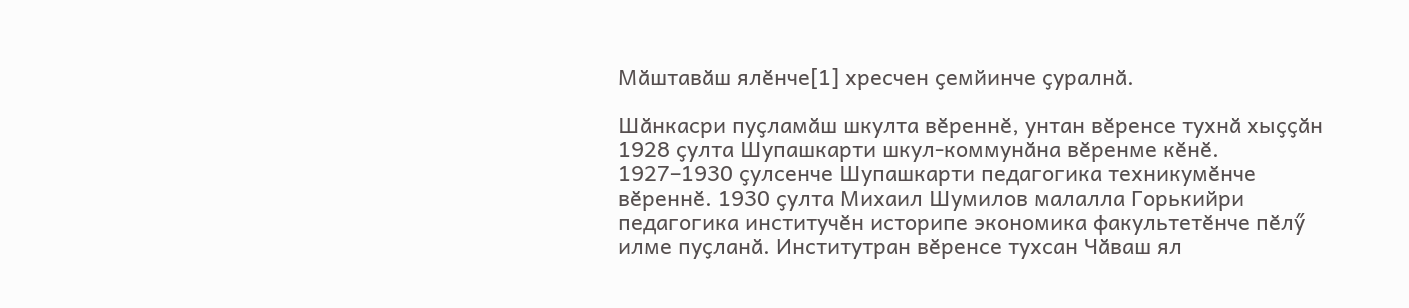Мӑштавӑш ялӗнче[1] хресчен ҫемйинче ҫуралнӑ.

Шӑнкасри пуҫламӑш шкулта вӗреннӗ, унтан вӗренсе тухнӑ хыҫҫӑн 1928 ҫулта Шупашкарти шкул-коммунӑна вӗренме кӗнӗ. 1927–1930 ҫулсенче Шупашкарти педагогика техникумӗнче вӗреннӗ. 1930 ҫулта Михаил Шумилов малалла Горькийри педагогика институчӗн историпе экономика факультетӗнче пӗлӳ илме пуҫланӑ. Институтран вӗренсе тухсан Чӑваш ял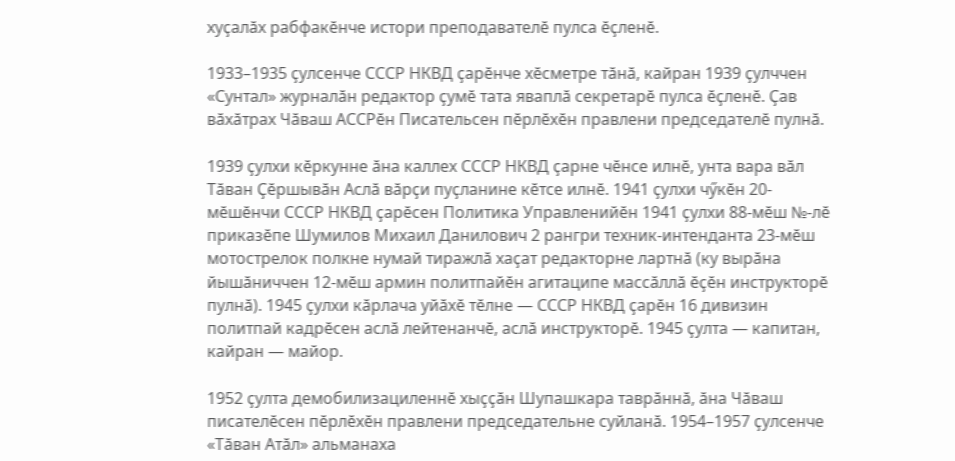хуҫалӑх рабфакӗнче истори преподавателӗ пулса ӗҫленӗ.

1933–1935 ҫулсенче СССР НКВД ҫарӗнче хӗсметре тӑнӑ, кайран 1939 ҫулччен «Сунтал» журналӑн редактор ҫумӗ тата яваплӑ секретарӗ пулса ӗҫленӗ. Ҫав вӑхӑтрах Чӑваш АССРӗн Писательсен пӗрлӗхӗн правлени председателӗ пулнӑ.

1939 ҫулхи кӗркунне ӑна каллех СССР НКВД ҫарне чӗнсе илнӗ, унта вара вӑл Тӑван Ҫӗршывӑн Аслӑ вӑрҫи пуҫланине кӗтсе илнӗ. 1941 ҫулхи чӳкӗн 20-мӗшӗнчи СССР НКВД ҫарӗсен Политика Управленийӗн 1941 ҫулхи 88-мӗш №-лӗ приказӗпе Шумилов Михаил Данилович 2 рангри техник-интенданта 23-мӗш мотострелок полкне нумай тиражлӑ хаҫат редакторне лартнӑ (ку вырӑна йышӑниччен 12-мӗш армин политпайӗн агитаципе массӑллӑ ӗҫӗн инструкторӗ пулнӑ). 1945 ҫулхи кӑрлача уйӑхӗ тӗлне — СССР НКВД ҫарӗн 16 дивизин политпай кадрӗсен аслӑ лейтенанчӗ, аслӑ инструкторӗ. 1945 ҫулта — капитан, кайран — майор.

1952 ҫулта демобилизациленнӗ хыҫҫӑн Шупашкара таврӑннӑ, ӑна Чӑваш писателӗсен пӗрлӗхӗн правлени председательне суйланӑ. 1954–1957 ҫулсенче «Тӑван Атӑл» альманаха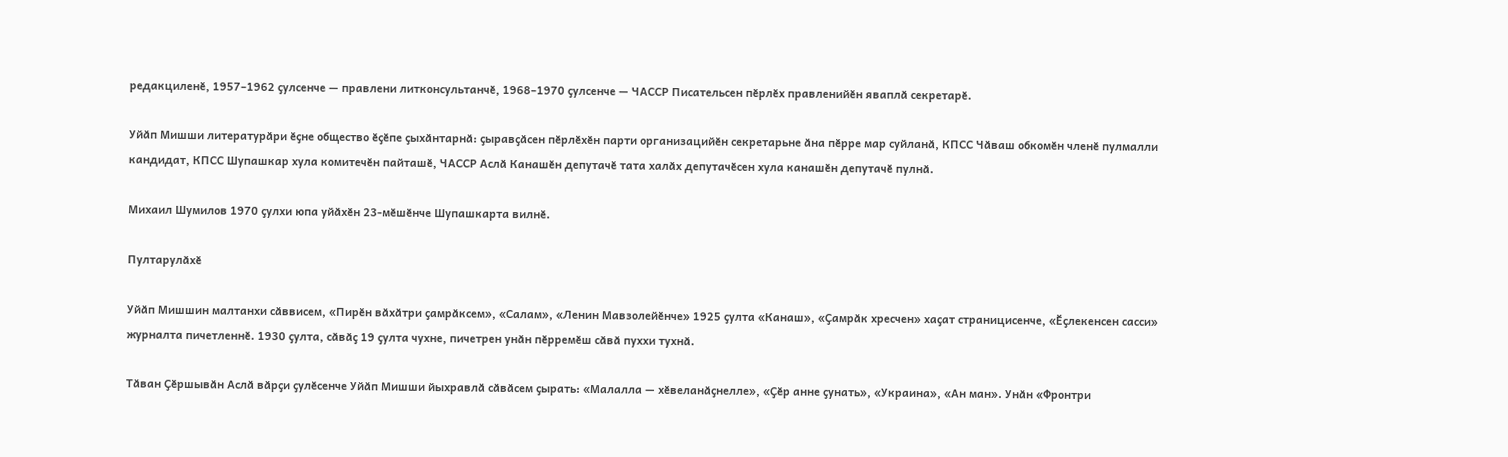редакциленӗ, 1957–1962 ҫулсенче — правлени литконсультанчӗ, 1968–1970 ҫулсенче — ЧАССР Писательсен пӗрлӗх правленийӗн яваплӑ секретарӗ.

Уйӑп Мишши литературӑри ӗҫне общество ӗҫӗпе ҫыхӑнтарнӑ: ҫыравҫӑсен пӗрлӗхӗн парти организацийӗн секретарьне ӑна пӗрре мар суйланӑ, КПСС Чӑваш обкомӗн членӗ пулмалли кандидат, КПСС Шупашкар хула комитечӗн пайташӗ, ЧАССР Аслӑ Канашӗн депутачӗ тата халӑх депутачӗсен хула канашӗн депутачӗ пулнӑ.

Михаил Шумилов 1970 ҫулхи юпа уйӑхӗн 23-мӗшӗнче Шупашкарта вилнӗ.

Пултарулӑхӗ

Уйӑп Мишшин малтанхи сӑввисем, «Пирӗн вӑхӑтри ҫамрӑксем», «Салам», «Ленин Мавзолейӗнче» 1925 ҫулта «Канаш», «Ҫамрӑк хресчен» хаҫат страницисенче, «Ӗҫлекенсен сасси» журналта пичетленнӗ. 1930 ҫулта, сӑвӑҫ 19 ҫулта чухне, пичетрен унӑн пӗрремӗш сӑвӑ пуххи тухнӑ.

Тӑван Ҫӗршывӑн Аслӑ вӑрҫи ҫулӗсенче Уйӑп Мишши йыхравлӑ сӑвӑсем ҫырать: «Малалла — хӗвеланӑҫнелле», «Ҫӗр анне ҫунать», «Украина», «Ан ман». Унӑн «Фронтри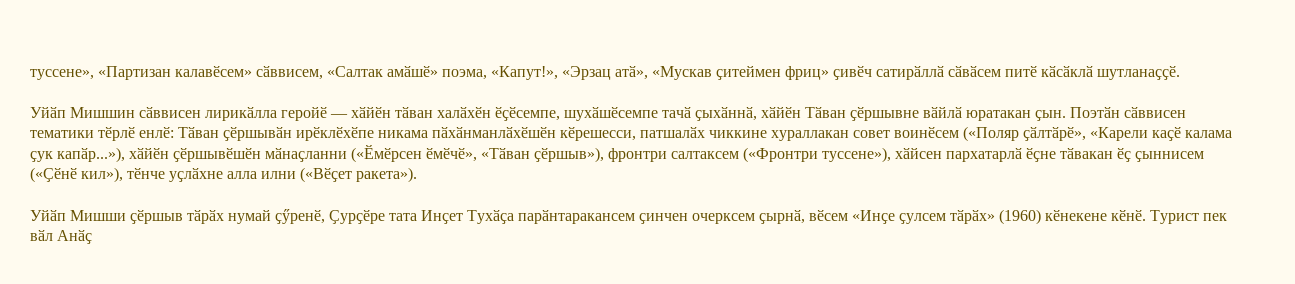туссене», «Партизан калавӗсем» сӑввисем, «Салтак амӑшӗ» поэма, «Капут!», «Эрзац атӑ», «Мускав ҫитеймен фриц» ҫивӗч сатирӑллӑ сӑвӑсем питӗ кӑсӑклӑ шутланаҫҫӗ.

Уйӑп Мишшин сӑввисен лирикӑлла геройӗ — хӑйӗн тӑван халӑхӗн ӗҫӗсемпе, шухӑшӗсемпе тачӑ ҫыхӑннӑ, хӑйӗн Тӑван ҫӗршывне вӑйлӑ юратакан ҫын. Поэтӑн сӑввисен тематики тӗрлӗ енлӗ: Тӑван ҫӗршывӑн ирӗклӗхӗпе никама пӑхӑнманлӑхӗшӗн кӗрешесси, патшалӑх чиккине хураллакан совет воинӗсем («Поляр ҫӑлтӑрӗ», «Карели каҫӗ калама ҫук капӑр...»), хӑйӗн ҫӗршывӗшӗн мӑнаҫланни («Ӗмӗрсен ӗмӗчӗ», «Тӑван ҫӗршыв»), фронтри салтаксем («Фронтри туссене»), хӑйсен пархатарлӑ ӗҫне тӑвакан ӗҫ ҫыннисем («Ҫӗнӗ кил»), тӗнче уҫлӑхне алла илни («Вӗҫет ракета»).

Уйӑп Мишши ҫӗршыв тӑрӑх нумай ҫӳренӗ, Ҫурҫӗре тата Инҫет Тухӑҫа парӑнтаракансем ҫинчен очерксем ҫырнӑ, вӗсем «Инҫе ҫулсем тӑрӑх» (1960) кӗнекене кӗнӗ. Турист пек вӑл Анӑҫ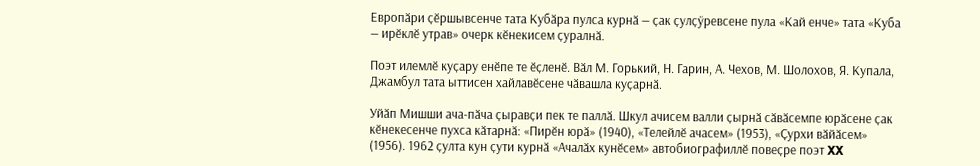Европӑри ҫӗршывсенче тата Кубӑра пулса курнӑ — ҫак ҫулҫӳревсене пула «Кай енче» тата «Куба — ирӗклӗ утрав» очерк кӗнекисем ҫуралнӑ.

Поэт илемлӗ куҫару енӗпе те ӗҫленӗ. Вӑл М. Горький, Н. Гарин, А. Чехов, М. Шолохов, Я. Купала, Джамбул тата ыттисен хайлавӗсене чӑвашла куҫарнӑ.

Уйӑп Мишши ача-пӑча ҫыравҫи пек те паллӑ. Шкул ачисем валли ҫырнӑ сӑвӑсемпе юрӑсене ҫак кӗнекесенче пухса кӑтарнӑ: «Пирӗн юрӑ» (1940), «Телейлӗ ачасем» (1953), «Ҫурхи вӑйӑсем» (1956). 1962 ҫулта кун ҫути курнӑ «Ачалӑх кунӗсем» автобиографиллӗ повеҫре поэт XX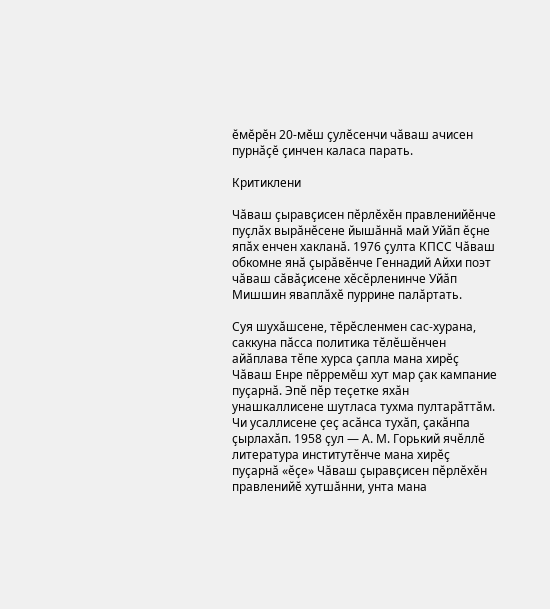ӗмӗрӗн 20-мӗш ҫулӗсенчи чӑваш ачисен пурнӑҫӗ ҫинчен каласа парать.

Критиклени

Чӑваш ҫыравҫисен пӗрлӗхӗн правленийӗнче пуҫлӑх вырӑнӗсене йышӑннӑ май Уйӑп ӗҫне япӑх енчен хакланӑ. 1976 ҫулта КПСС Чӑваш обкомне янӑ ҫырӑвӗнче Геннадий Айхи поэт чӑваш сӑвӑҫисене хӗсӗрленинче Уйӑп Мишшин яваплӑхӗ пуррине палӑртать.

Суя шухӑшсене, тӗрӗсленмен сас-хурана, саккуна пӑсса политика тӗлӗшӗнчен айӑплава тӗпе хурса ҫапла мана хирӗҫ Чӑваш Енре пӗрремӗш хут мар ҫак кампание пуҫарнӑ. Эпӗ пӗр теҫетке яхӑн унашкаллисене шутласа тухма пултарӑттӑм. Чи усаллисене ҫеҫ асӑнса тухӑп, ҫакӑнпа ҫырлахӑп. 1958 ҫул — А. М. Горький ячӗллӗ литература институтӗнче мана хирӗҫ пуҫарнӑ «ӗҫе» Чӑваш ҫыравҫисен пӗрлӗхӗн правленийӗ хутшӑнни, унта мана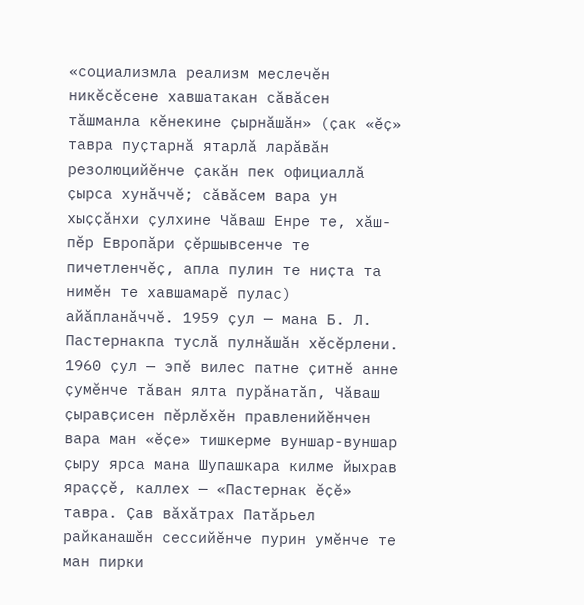«социализмла реализм меслечӗн никӗсӗсене хавшатакан сӑвӑсен тӑшманла кӗнекине ҫырнӑшӑн» (ҫак «ӗҫ» тавра пуҫтарнӑ ятарлӑ ларӑвӑн резолюцийӗнче ҫакӑн пек официаллӑ ҫырса хунӑччӗ; сӑвӑсем вара ун хыҫҫӑнхи ҫулхине Чӑваш Енре те, хӑш-пӗр Европӑри ҫӗршывсенче те пичетленчӗҫ, апла пулин те ниҫта та нимӗн те хавшамарӗ пулас) айӑпланӑччӗ. 1959 ҫул — мана Б. Л. Пастернакпа туслӑ пулнӑшӑн хӗсӗрлени. 1960 ҫул — эпӗ вилес патне ҫитнӗ анне ҫумӗнче тӑван ялта пурӑнатӑп, Чӑваш ҫыравҫисен пӗрлӗхӗн правленийӗнчен вара ман «ӗҫе» тишкерме вуншар-вуншар ҫыру ярса мана Шупашкара килме йыхрав яраҫҫӗ, каллех — «Пастернак ӗҫӗ» тавра. Ҫав вӑхӑтрах Патӑрьел райканашӗн сессийӗнче пурин умӗнче те ман пирки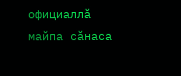официаллӑ майпа сӑнаса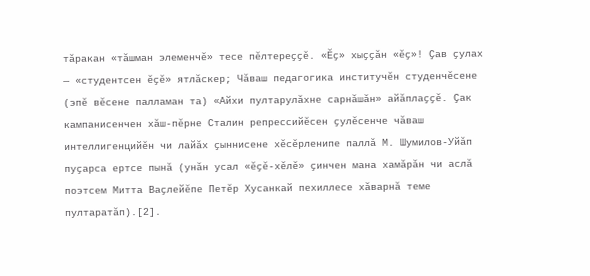тӑракан «тӑшман элеменчӗ» тесе пӗлтереҫҫӗ. «Ӗҫ» хыҫҫӑн «ӗҫ»! Ҫав ҫулах — «студентсен ӗҫӗ» ятлӑскер; Чӑваш педагогика институчӗн студенчӗсене (эпӗ вӗсене палламан та) «Айхи пултарулӑхне сарнӑшӑн» айӑплаҫҫӗ. Ҫак кампанисенчен хӑш-пӗрне Сталин репрессийӗсен ҫулӗсенче чӑваш интеллигенцийӗн чи лайӑх ҫыннисене хӗсӗрленипе паллӑ М. Шумилов-Уйӑп пуҫарса ертсе пынӑ (унӑн усал «ӗҫӗ-хӗлӗ» ҫинчен мана хамӑрӑн чи аслӑ поэтсем Митта Ваҫлейӗпе Петӗр Хусанкай пехиллесе хӑварнӑ теме пултаратӑп).[2].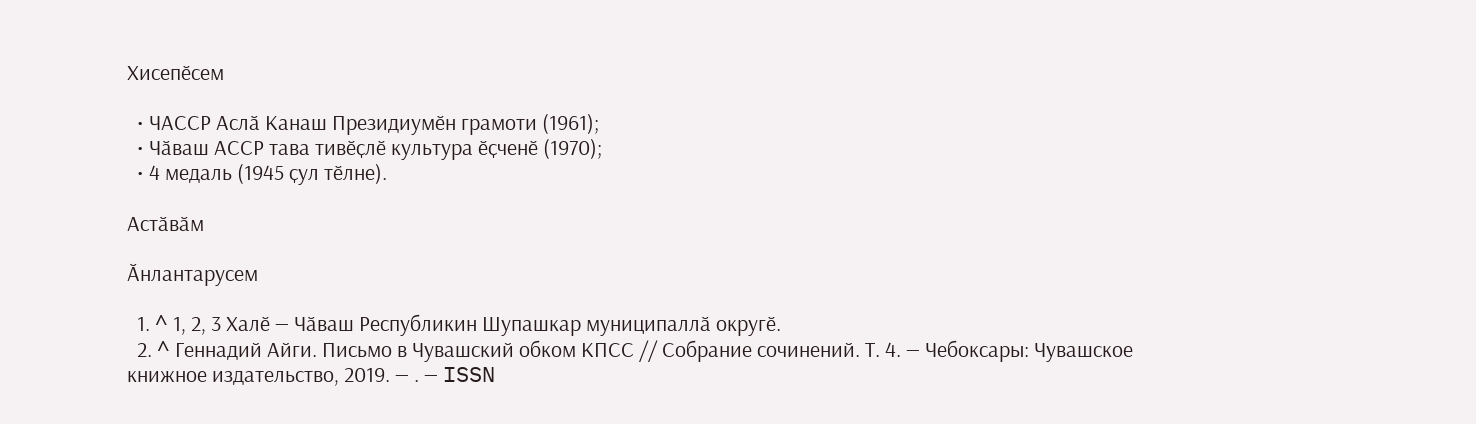Хисепӗсем

  • ЧАССР Аслӑ Канаш Президиумӗн грамоти (1961);
  • Чӑваш АССР тава тивӗҫлӗ культура ӗҫченӗ (1970);
  • 4 медаль (1945 ҫул тӗлне).

Астӑвӑм

Ӑнлантарусем

  1. ^ 1, 2, 3 Халӗ — Чӑваш Республикин Шупашкар муниципаллӑ округӗ.
  2. ^ Геннадий Айги. Письмо в Чувашский обком КПСС // Собрание сочинений. Т. 4. — Чебоксары: Чувашское книжное издательство, 2019. — . — ISSN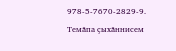978-5-7670-2829-9.

Темӑпа ҫыхӑннисем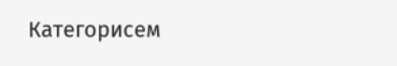Категорисем